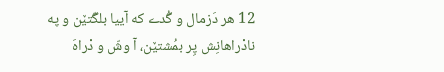12 هر دَزمال و گُدے که آییا بلگّتێن و په نادْراهانِش پِر بمُشتێن، آ وشّ و دْراهَ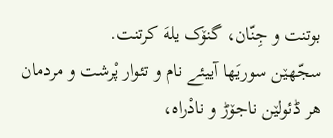بوتنت و جِنّان، گنۆک یلهَ کرتنت.
سجّهێن سوریَها آییئے نام و تئوار پْرشت و مردمان هر ڈئولێن ناجۆڑ و نادْراه،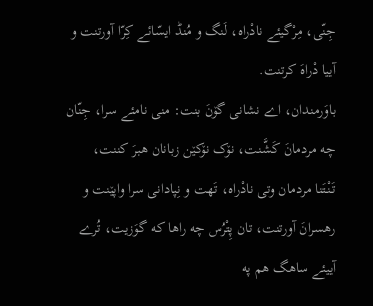جِنّی، مِرْگیئے نادْراه، لَنگ و مُنڈ ایسّائے کِرّا آورتنت و آییا دْراهَ کرتنت.
باوَرمندان، اے نشانی گۆنَ بنت: منی نامئے سرا، جِنّان چه مردمانَ کَشَّنت، نۆک نۆکێن زبانان هبرَ کننت،
تَنْتَنا مردمان وتی نادْراه، تَهت و نِپادانی سرا واپێنت و رهسرانَ آورتنت، تان پِتْرُس چه راها که گوَزیت، تُرے آییئے ساهگ هم په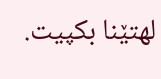لهتێنا بکپیت.